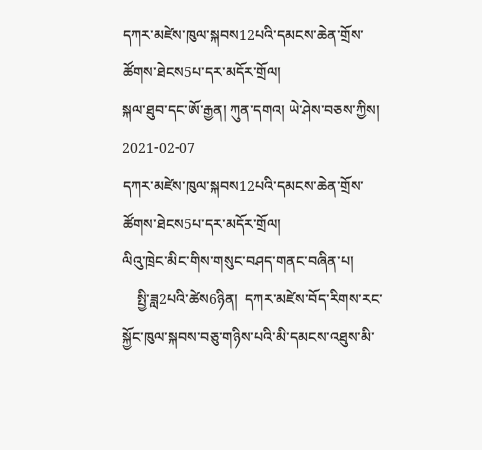དཀར་མཛེས་ཁུལ་སྐབས12པའི་དམངས་ཆེན་གྲོས་ཚོགས་ཐེངས5པ་དར་མདོར་གྲོལ།
སྐལ་ཐུབ་དང་ཨོ་རྒྱན། ཀུན་དགའ། ཡེ་ཤེས་བཅས་ཀྱིས།        2021-02-07
དཀར་མཛེས་ཁུལ་སྐབས12པའི་དམངས་ཆེན་གྲོས་ཚོགས་ཐེངས5པ་དར་མདོར་གྲོལ།
ལིའུ་ཁྲེང་མིང་གིས་གསུང་བཤད་གནང་བཞིན་པ།
    སྤྱི་ཟླ2པའི་ཚེས6ཉིན།  དཀར་མཛེས་བོད་རིགས་རང་སྐྱོང་ཁུལ་སྐབས་བཅུ་གཉིས་པའི་མི་དམངས་འཐུས་མི་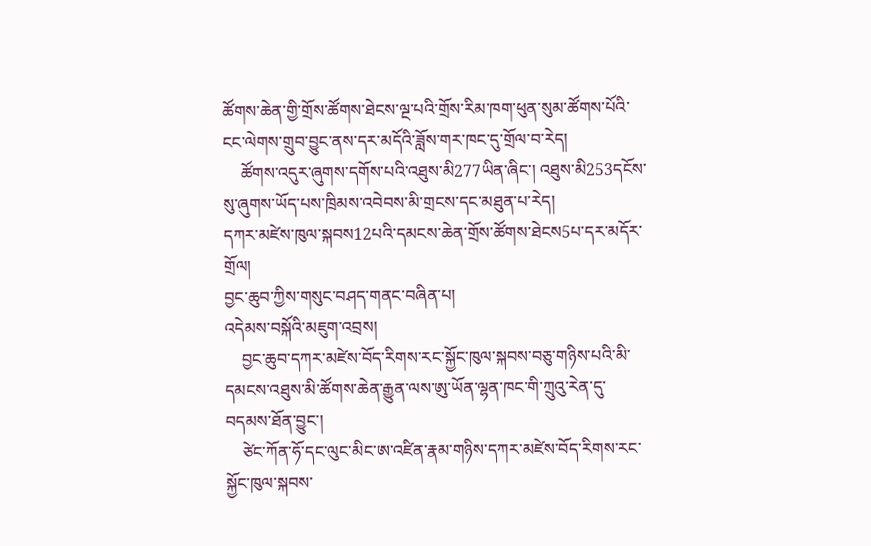ཚོགས་ཆེན་གྱི་གྲོས་ཚོགས་ཐེངས་ལྔ་པའི་གྲོས་རིམ་ཁག་ཕུན་སུམ་ཚོགས་པོའི་ངང་ལེགས་གྲུབ་བྱུང་ནས་དར་མདོའི་ཟློས་གར་ཁང་དུ་གྲོལ་བ་རེད།
    ཚོགས་འདུར་ཞུགས་དགོས་པའི་འཐུས་མི277ཡིན་ཞིང་། འཐུས་མི253དངོས་སུ་ཞུགས་ཡོད་པས་ཁྲིམས་འབེབས་མི་གྲངས་དང་མཐུན་པ་རེད།
དཀར་མཛེས་ཁུལ་སྐབས12པའི་དམངས་ཆེན་གྲོས་ཚོགས་ཐེངས5པ་དར་མདོར་གྲོལ།
བྱང་ཆུབ་ཀྱིས་གསུང་བཤད་གནང་བཞིན་པ།
འདེམས་བསྐོའི་མཇུག་འབྲས།
    བྱང་ཆུབ་དཀར་མཛེས་བོད་རིགས་རང་སྐྱོང་ཁུལ་སྐབས་བཅུ་གཉིས་པའི་མི་དམངས་འཐུས་མི་ཚོགས་ཆེན་རྒྱུན་ལས་ཨུ་ཡོན་ལྷན་ཁང་གི་ཀྲུའུ་རེན་དུ་བདམས་ཐོན་བྱུང་།
    ཙེང་ཀོན་ཧོ་དང་ལུང་མིང་ཨ་འཛིན་རྣམ་གཉིས་དཀར་མཛེས་བོད་རིགས་རང་སྐྱོང་ཁུལ་སྐབས་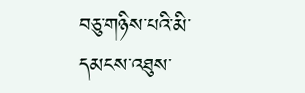བཅུ་གཉིས་པའི་མི་དམངས་འཐུས་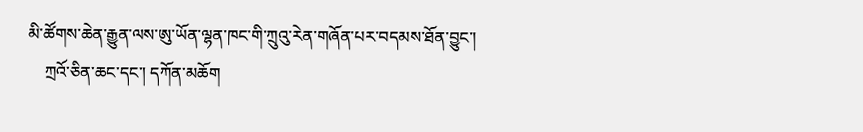མི་ཚོགས་ཆེན་རྒྱུན་ལས་ཨུ་ཡོན་ལྷན་ཁང་གི་ཀྲུའུ་རེན་གཞོན་པར་བདམས་ཐོན་བྱུང་།
    ཀྲའོ་ཅིན་ཆང་དང་། དཀོན་མཆོག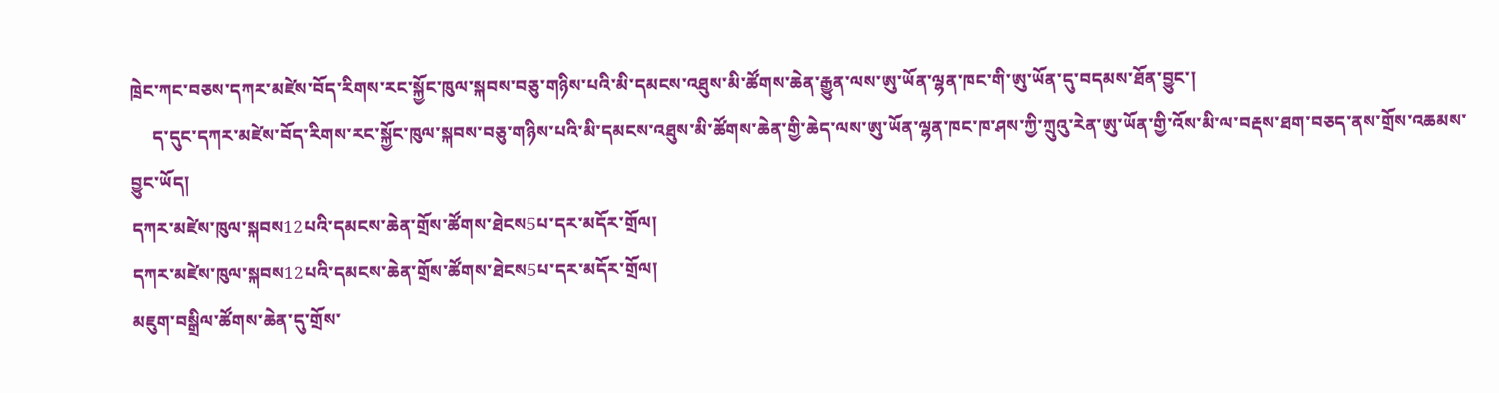ཁྲེང་ཀང་བཅས་དཀར་མཛེས་བོད་རིགས་རང་སྐྱོང་ཁུལ་སྐབས་བཅུ་གཉིས་པའི་མི་དམངས་འཐུས་མི་ཚོགས་ཆེན་རྒྱུན་ལས་ཨུ་ཡོན་ལྷན་ཁང་གི་ཨུ་ཡོན་དུ་བདམས་ཐོན་བྱུང་།
     ད་དུང་དཀར་མཛེས་བོད་རིགས་རང་སྐྱོང་ཁུལ་སྐབས་བཅུ་གཉིས་པའི་མི་དམངས་འཐུས་མི་ཚོགས་ཆེན་གྱི་ཆེད་ལས་ཨུ་ཡོན་ལྷན་ཁང་ཁ་ཤས་ཀྱི་ཀྲུའུ་རེན་ཨུ་ཡོན་གྱི་འོས་མི་ལ་བརྡས་ཐག་བཅད་ནས་གྲོས་འཆམས་བྱུང་ཡོད།
དཀར་མཛེས་ཁུལ་སྐབས12པའི་དམངས་ཆེན་གྲོས་ཚོགས་ཐེངས5པ་དར་མདོར་གྲོལ།
དཀར་མཛེས་ཁུལ་སྐབས12པའི་དམངས་ཆེན་གྲོས་ཚོགས་ཐེངས5པ་དར་མདོར་གྲོལ།
མཇུག་བསྒྲིལ་ཚོགས་ཆེན་དུ་གྲོས་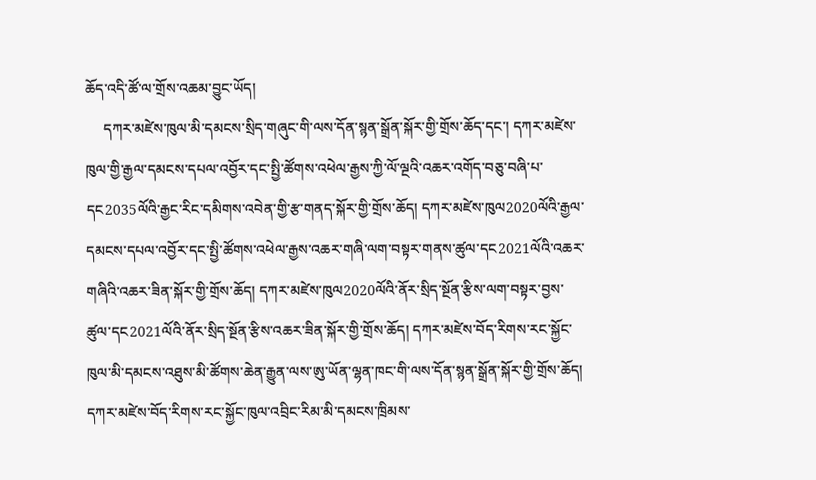ཆོད་འདི་ཚོ་ལ་གྲོས་འཆམ་བྱུང་ཡོད།
     དཀར་མཛེས་ཁུལ་མི་དམངས་སྲིད་གཞུང་གི་ལས་དོན་སྙན་སྒྲོན་སྐོར་གྱི་གྲོས་ཆོད་དང་། དཀར་མཛེས་ཁུལ་གྱི་རྒྱལ་དམངས་དཔལ་འབྱོར་དང་སྤྱི་ཚོགས་འཕེལ་རྒྱས་ཀྱི་ལོ་ལྔའི་འཆར་འགོད་བཅུ་བཞི་པ་དང2035ལོའི་རྒྱང་རིང་དམིགས་འབེན་གྱི་རྩ་གནད་སྐོར་གྱི་གྲོས་ཆོད། དཀར་མཛེས་ཁུལ2020ལོའི་རྒྱལ་དམངས་དཔལ་འབྱོར་དང་སྤྱི་ཚོགས་འཕེལ་རྒྱས་འཆར་གཞི་ལག་བསྟར་གནས་ཚུལ་དང2021ལོའི་འཆར་གཞིའི་འཆར་ཟིན་སྐོར་གྱི་གྲོས་ཆོད། དཀར་མཛེས་ཁུལ2020ལོའི་ནོར་སྲིད་སྔོན་རྩིས་ལག་བསྟར་བྱས་ཚུལ་དང2021ལོའི་ནོར་སྲིད་སྔོན་རྩིས་འཆར་ཟིན་སྐོར་གྱི་གྲོས་ཆོད། དཀར་མཛེས་བོད་རིགས་རང་སྐྱོང་ཁུལ་མི་དམངས་འཐུས་མི་ཚོགས་ཆེན་རྒྱུན་ལས་ཨུ་ཡོན་ལྷན་ཁང་གི་ལས་དོན་སྙན་སྒྲོན་སྐོར་གྱི་གྲོས་ཆོད། དཀར་མཛེས་བོད་རིགས་རང་སྐྱོང་ཁུལ་འབྲིང་རིམ་མི་དམངས་ཁྲིམས་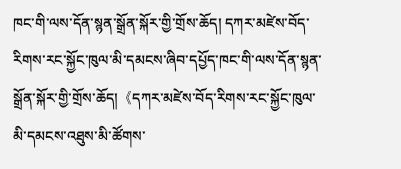ཁང་གི་ལས་དོན་སྙན་སྒྲོན་སྐོར་གྱི་གྲོས་ཆོད། དཀར་མཛེས་བོད་རིགས་རང་སྐྱོང་ཁུལ་མི་དམངས་ཞིབ་དཔྱོད་ཁང་གི་ལས་དོན་སྙན་སྒྲོན་སྐོར་གྱི་གྲོས་ཆོད།《དཀར་མཛེས་བོད་རིགས་རང་སྐྱོང་ཁུལ་མི་དམངས་འཐུས་མི་ཚོགས་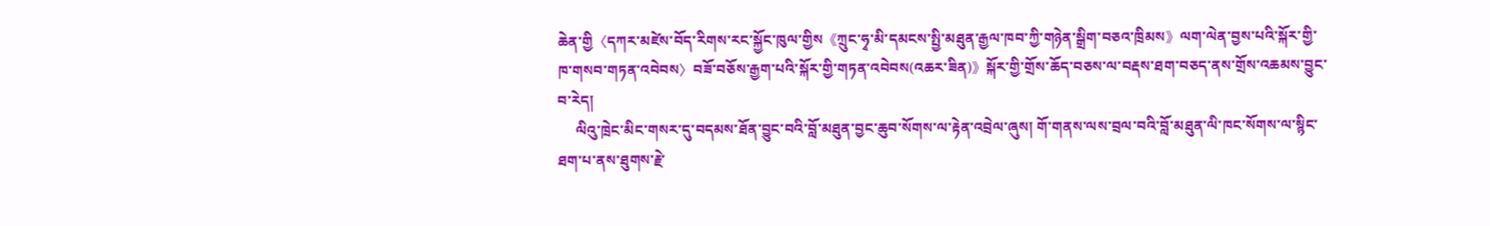ཆེན་གྱི〈དཀར་མཛེས་བོད་རིགས་རང་སྐྱོང་ཁུལ་གྱིས《ཀྲུང་ཧྭ་མི་དམངས་སྤྱི་མཐུན་རྒྱལ་ཁབ་ཀྱི་གཉེན་སྒྲིག་བཅའ་ཁྲིམས》ལག་ལེན་བྱས་པའི་སྐོར་གྱི་ཁ་གསབ་གཏན་འབེབས〉བཟོ་བཅོས་རྒྱག་པའི་སྐོར་གྱི་གཏན་འབེབས(འཆར་ཟིན)》སྐོར་གྱི་གྲོས་ཆོད་བཅས་ལ་བརྡས་ཐག་བཅད་ནས་གྲོས་འཆམས་བྱུང་བ་རེད།
     ལིའུ་ཁྲེང་མིང་གསར་དུ་བདམས་ཐོན་བྱུང་བའི་བློ་མཐུན་བྱང་ཆུབ་སོགས་ལ་རྟེན་འབྲེལ་ཞུས། གོ་གནས་ལས་བྲལ་བའི་བློ་མཐུན་ལི་ཁང་སོགས་ལ་སྙིང་ཐག་པ་ནས་ཐུགས་རྗེ་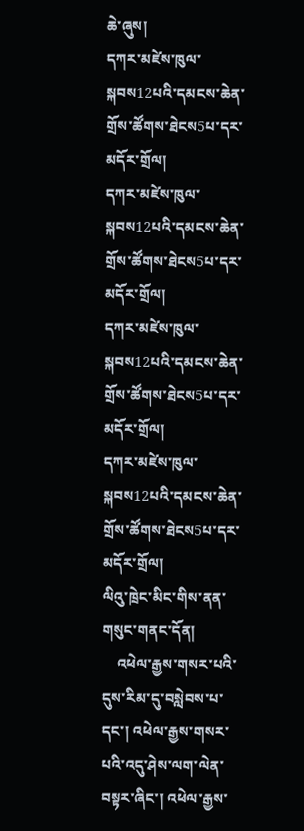ཆེ་ཞུས།
དཀར་མཛེས་ཁུལ་སྐབས12པའི་དམངས་ཆེན་གྲོས་ཚོགས་ཐེངས5པ་དར་མདོར་གྲོལ།
དཀར་མཛེས་ཁུལ་སྐབས12པའི་དམངས་ཆེན་གྲོས་ཚོགས་ཐེངས5པ་དར་མདོར་གྲོལ།
དཀར་མཛེས་ཁུལ་སྐབས12པའི་དམངས་ཆེན་གྲོས་ཚོགས་ཐེངས5པ་དར་མདོར་གྲོལ།
དཀར་མཛེས་ཁུལ་སྐབས12པའི་དམངས་ཆེན་གྲོས་ཚོགས་ཐེངས5པ་དར་མདོར་གྲོལ།
ལིའུ་ཁྲེང་མིང་གིས་ནན་གསུང་གནང་དོན།
    འཕེལ་རྒྱས་གསར་པའི་དུས་རིམ་དུ་བསླེབས་པ་དང་། འཕེལ་རྒྱས་གསར་པའི་འདུ་ཤེས་ལག་ལེན་བསྟར་ཞིང་། འཕེལ་རྒྱས་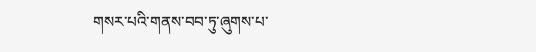གསར་པའི་གནས་བབ་ཏུ་ཞུགས་པ་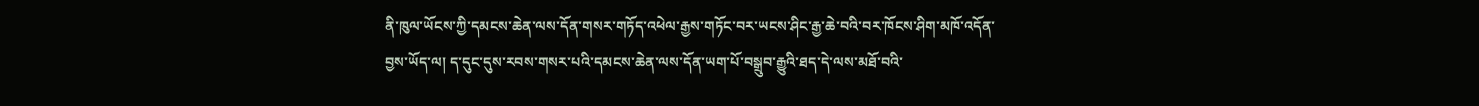ནི་ཁུལ་ཡོངས་ཀྱི་དམངས་ཆེན་ལས་དོན་གསར་གཏོད་འཕེལ་རྒྱས་གཏོང་བར་ཡངས་ཤིང་རྒྱ་ཆེ་བའི་བར་ཁོངས་ཤིག་མཁོ་འདོན་བྱས་ཡོད་ལ། ད་དུང་དུས་རབས་གསར་པའི་དམངས་ཆེན་ལས་དོན་ཡག་པོ་བསྒྲུབ་རྒྱུའི་ཐད་དེ་ལས་མཐོ་བའི་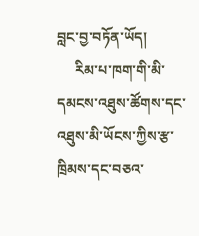བླང་བྱ་བཏོན་ཡོད།
     རིམ་པ་ཁག་གི་མི་དམངས་འཐུས་ཚོགས་དང་འཐུས་མི་ཡོངས་ཀྱིས་རྩ་ཁྲིམས་དང་བཅའ་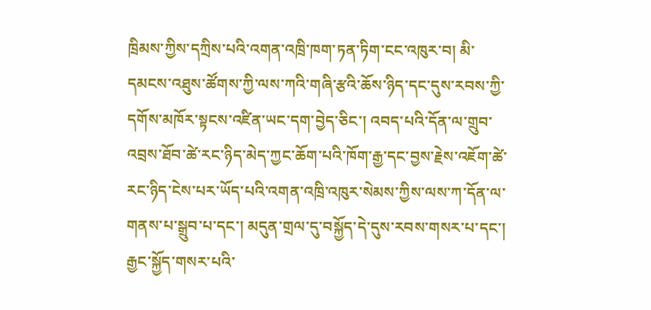ཁྲིམས་ཀྱིས་དཀྲིས་པའི་འགན་འཁྲི་ཁག་ཏན་ཏིག་ངང་འཁུར་བ། མི་དམངས་འཐུས་ཚོགས་ཀྱི་ལས་ཀའི་གཞི་རྩའི་ཆོས་ཉིད་དང་དུས་རབས་ཀྱི་དགོས་མཁོར་སྟངས་འཛིན་ཡང་དག་བྱེད་ཅིང་། འབད་པའི་དོན་ལ་གྲུབ་འབྲས་ཐོབ་ཚེ་རང་ཉིད་མེད་ཀྱང་ཆོག་པའི་ཁོག་རྒྱ་དང་བྱས་རྗེས་འཇོག་ཚེ་རང་ཉིད་ངེས་པར་ཡོད་པའི་འགན་འཁྲི་འཁུར་སེམས་ཀྱིས་ལས་ཀ་དོན་ལ་གནས་པ་སྒྲུབ་པ་དང་། མདུན་གྲལ་དུ་བསྐྱོད་དེ་དུས་རབས་གསར་པ་དང་། རྒྱང་སྐྱོད་གསར་པའི་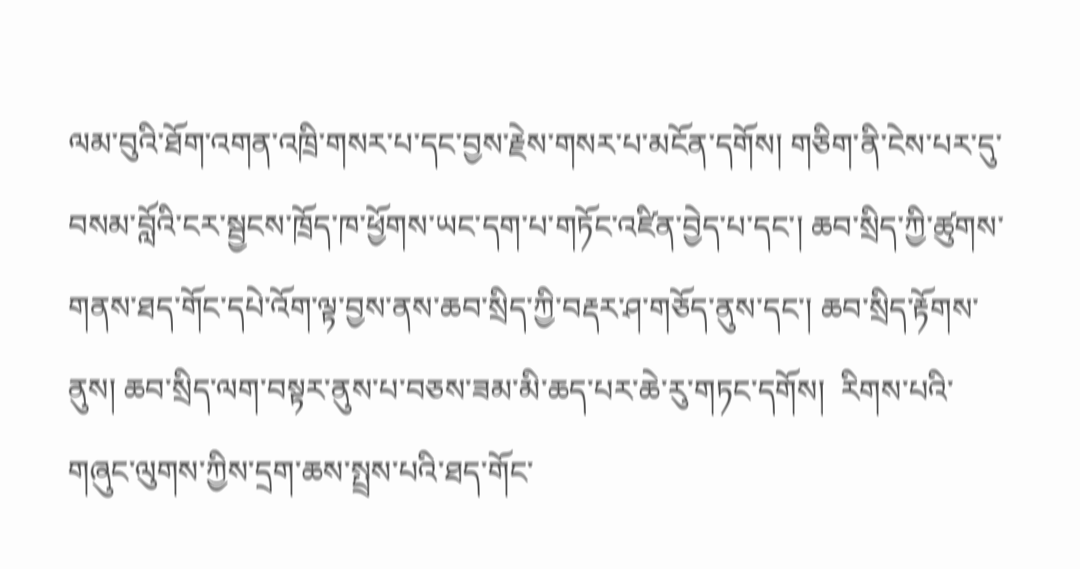ལམ་བུའི་ཐོག་འགན་འཁྲི་གསར་པ་དང་བྱས་རྗེས་གསར་པ་མངོན་དགོས། གཅིག་ནི་ངེས་པར་དུ་བསམ་བློའི་ངར་སྦྱངས་ཁྲོད་ཁ་ཕྱོགས་ཡང་དག་པ་གཏོང་འཛིན་བྱེད་པ་དང་། ཆབ་སྲིད་ཀྱི་ཚུགས་གནས་ཐད་གོང་དཔེ་འོག་ལྟ་བྱས་ནས་ཆབ་སྲིད་ཀྱི་བརྡར་ཤ་གཅོད་ནུས་དང་། ཆབ་སྲིད་རྟོགས་ནུས། ཆབ་སྲིད་ལག་བསྟར་ནུས་པ་བཅས་ཟམ་མི་ཆད་པར་ཆེ་རུ་གཏང་དགོས།  རིགས་པའི་གཞུང་ལུགས་ཀྱིས་དྲག་ཆས་སྤྲས་པའི་ཐད་གོང་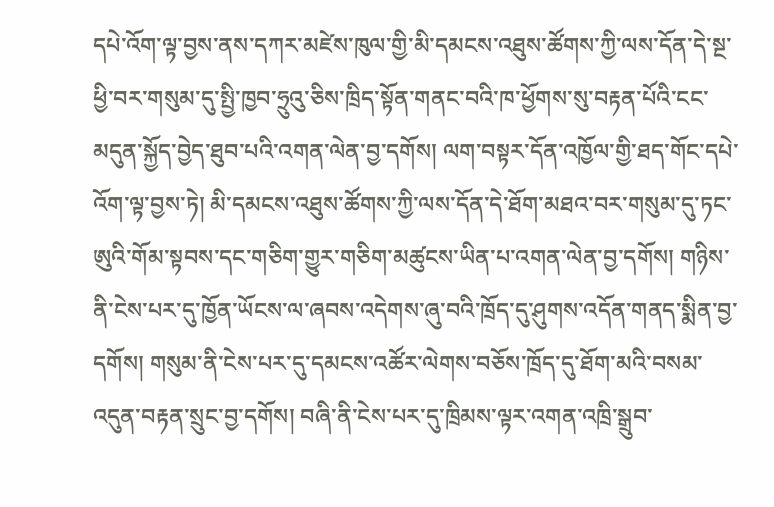དཔེ་འོག་ལྟ་བྱས་ནས་དཀར་མཛེས་ཁུལ་གྱི་མི་དམངས་འཐུས་ཚོགས་ཀྱི་ལས་དོན་དེ་སྔ་ཕྱི་བར་གསུམ་དུ་སྤྱི་ཁྱབ་ཧྲུའུ་ཅིས་ཁྲིད་སྟོན་གནང་བའི་ཁ་ཕྱོགས་སུ་བརྟན་པོའི་ངང་མདུན་སྐྱོད་བྱེད་ཐུབ་པའི་འགན་ལེན་བྱ་དགོས། ལག་བསྟར་དོན་འཁྱོལ་གྱི་ཐད་གོང་དཔེ་འོག་ལྟ་བྱས་ཏེ། མི་དམངས་འཐུས་ཚོགས་ཀྱི་ལས་དོན་དེ་ཐོག་མཐའ་བར་གསུམ་དུ་ཏང་ཨུའི་གོམ་སྟབས་དང་གཅིག་གྱུར་གཅིག་མཚུངས་ཡིན་པ་འགན་ལེན་བྱ་དགོས། གཉིས་ནི་ངེས་པར་དུ་ཁྱོན་ཡོངས་ལ་ཞབས་འདེགས་ཞུ་བའི་ཁྲོད་དུ་ཤུགས་འདོན་གནད་སྨིན་བྱ་དགོས། གསུམ་ནི་ངེས་པར་དུ་དམངས་འཚོར་ལེགས་བཅོས་ཁྲོད་དུ་ཐོག་མའི་བསམ་འདུན་བརྟན་སྲུང་བྱ་དགོས། བཞི་ནི་ངེས་པར་དུ་ཁྲིམས་ལྟར་འགན་འཁྲི་སྒྲུབ་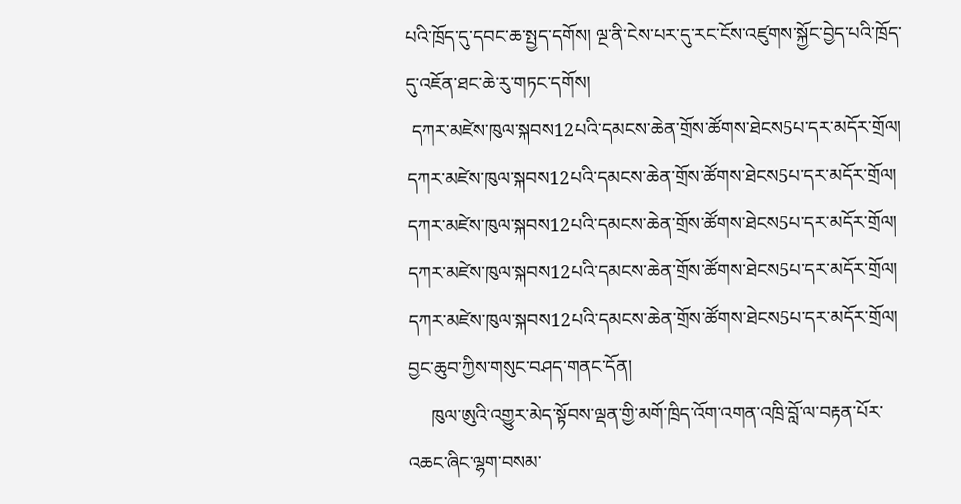པའི་ཁྲོད་དུ་དབང་ཆ་སྤྱད་དགོས། ལྔ་ནི་ངེས་པར་དུ་རང་ངོས་འཛུགས་སྐྱོང་བྱེད་པའི་ཁྲོད་དུ་འཇོན་ཐང་ཆེ་རུ་གཏང་དགོས།
 དཀར་མཛེས་ཁུལ་སྐབས12པའི་དམངས་ཆེན་གྲོས་ཚོགས་ཐེངས5པ་དར་མདོར་གྲོལ།
དཀར་མཛེས་ཁུལ་སྐབས12པའི་དམངས་ཆེན་གྲོས་ཚོགས་ཐེངས5པ་དར་མདོར་གྲོལ།
དཀར་མཛེས་ཁུལ་སྐབས12པའི་དམངས་ཆེན་གྲོས་ཚོགས་ཐེངས5པ་དར་མདོར་གྲོལ།
དཀར་མཛེས་ཁུལ་སྐབས12པའི་དམངས་ཆེན་གྲོས་ཚོགས་ཐེངས5པ་དར་མདོར་གྲོལ།
དཀར་མཛེས་ཁུལ་སྐབས12པའི་དམངས་ཆེན་གྲོས་ཚོགས་ཐེངས5པ་དར་མདོར་གྲོལ།
བྱང་ཆུབ་ཀྱིས་གསུང་བཤད་གནང་དོན།
     ཁུལ་ཨུའི་འགྱུར་མེད་སྟོབས་ལྡན་གྱི་མགོ་ཁྲིད་འོག་འགན་འཁྲི་བློ་ལ་བརྟན་པོར་འཆང་ཞིང་ལྷག་བསམ་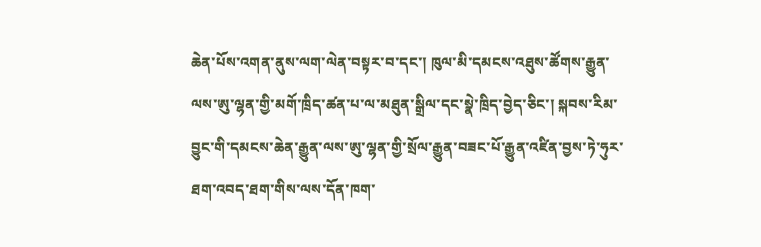ཆེན་པོས་འགན་ནུས་ལག་ལེན་བསྟར་བ་དང་། ཁུལ་མི་དམངས་འཐུས་ཚོགས་རྒྱུན་ལས་ཨུ་ལྷན་གྱི་མགོ་ཁྲིད་ཚན་པ་ལ་མཐུན་སྒྲིལ་དང་སྣེ་ཁྲིད་བྱེད་ཅིང་། སྐབས་རིམ་བྱུང་གི་དམངས་ཆེན་རྒྱུན་ལས་ཨུ་ལྷན་གྱི་སྲོལ་རྒྱུན་བཟང་པོ་རྒྱུན་འཛིན་བྱས་ཏེ་ཧུར་ཐག་འབད་ཐག་གིས་ལས་དོན་ཁག་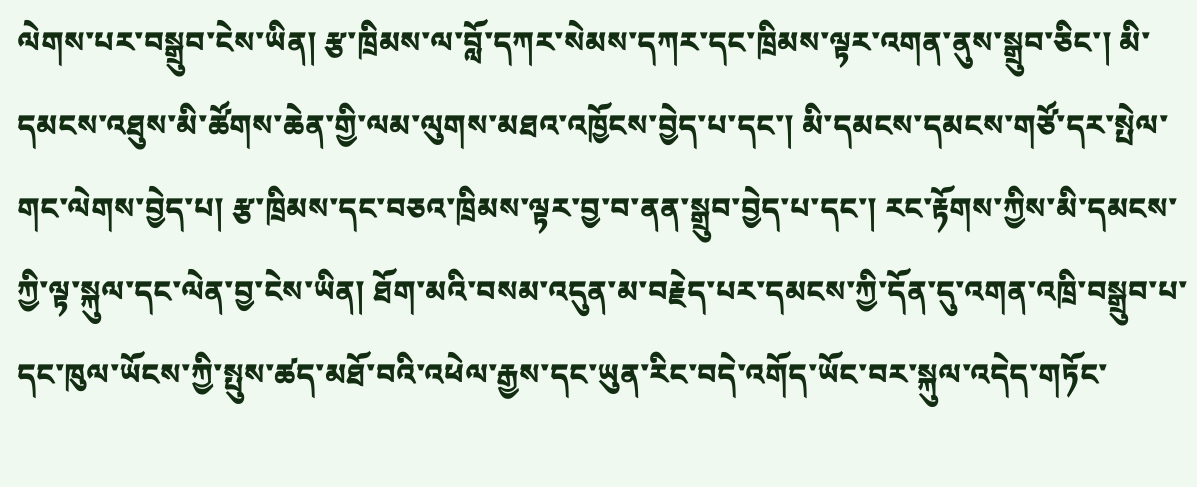ལེགས་པར་བསྒྲུབ་ངེས་ཡིན། རྩ་ཁྲིམས་ལ་བློ་དཀར་སེམས་དཀར་དང་ཁྲིམས་ལྟར་འགན་ནུས་སྒྲུབ་ཅིང་། མི་དམངས་འཐུས་མི་ཚོགས་ཆེན་གྱི་ལམ་ལུགས་མཐའ་འཁྱོངས་བྱེད་པ་དང་། མི་དམངས་དམངས་གཙོ་དར་སྤེལ་གང་ལེགས་བྱེད་པ། རྩ་ཁྲིམས་དང་བཅའ་ཁྲིམས་ལྟར་བྱ་བ་ནན་སྒྲུབ་བྱེད་པ་དང་། རང་རྟོགས་ཀྱིས་མི་དམངས་ཀྱི་ལྟ་སྐུལ་དང་ལེན་བྱ་ངེས་ཡིན། ཐོག་མའི་བསམ་འདུན་མ་བརྗེད་པར་དམངས་ཀྱི་དོན་དུ་འགན་འཁྲི་བསྒྲུབ་པ་དང་ཁུལ་ཡོངས་ཀྱི་སྤུས་ཚད་མཐོ་བའི་འཕེལ་རྒྱས་དང་ཡུན་རིང་བདེ་འགོད་ཡོང་བར་སྐུལ་འདེད་གཏོང་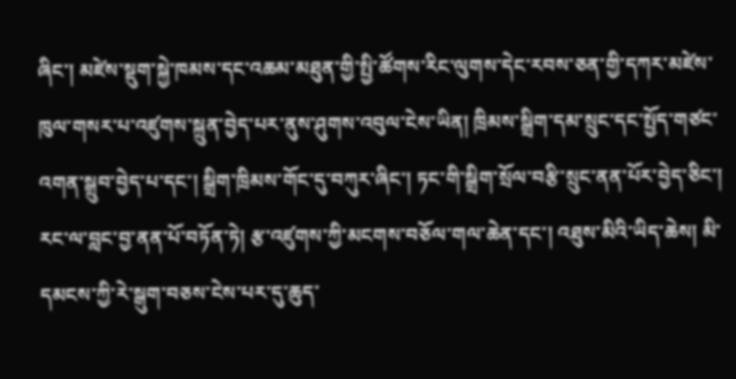ཞིང་། མཛེས་སྡུག་སྐྱེ་ཁམས་དང་འཆམ་མཐུན་གྱི་སྤྱི་ཚོགས་རིང་ལུགས་དེང་རབས་ཅན་གྱི་དཀར་མཛེས་ཁུལ་གསར་པ་འཛུགས་སྐྲུན་བྱེད་པར་ནུས་ཤུགས་འབུལ་ངེས་ཡིན། ཁྲིམས་སྒྲིག་དམ་སྲུང་དང་སྤྱོད་གཙང་འགན་སྒྲུབ་བྱེད་པ་དང་། སྒྲིག་ཁྲིམས་གོང་དུ་བཀུར་ཞིང་། ཏང་གི་སྒྲིག་སྲོལ་བརྩི་སྲུང་ནན་པོར་བྱེད་ཅིང་། རང་ལ་བླང་བྱ་ནན་པོ་བཏོན་ཏེ། རྩ་འཛུགས་ཀྱི་མངགས་བཅོལ་གལ་ཆེན་དང་། འཐུས་མིའི་ཡིད་ཆེས། མི་དམངས་ཀྱི་རེ་སྒུག་བཅས་ངེས་པར་དུ་ཆུད་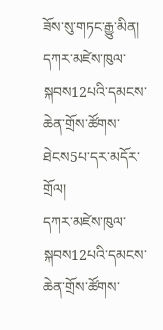ཟོས་སུ་གཏང་རྒྱུ་མིན།
དཀར་མཛེས་ཁུལ་སྐབས12པའི་དམངས་ཆེན་གྲོས་ཚོགས་ཐེངས5པ་དར་མདོར་གྲོལ།
དཀར་མཛེས་ཁུལ་སྐབས12པའི་དམངས་ཆེན་གྲོས་ཚོགས་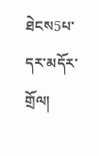ཐེངས5པ་དར་མདོར་གྲོལ།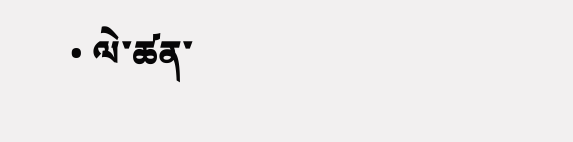• ལེ་ཚན་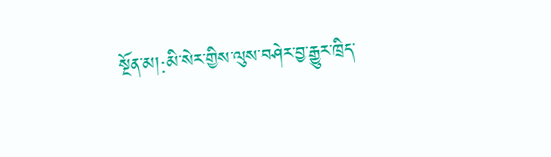སྔོན་མ།:མི་སེར་གྱིས་ལུས་བཤེར་བྱ་རྒྱུར་ཁྲིད་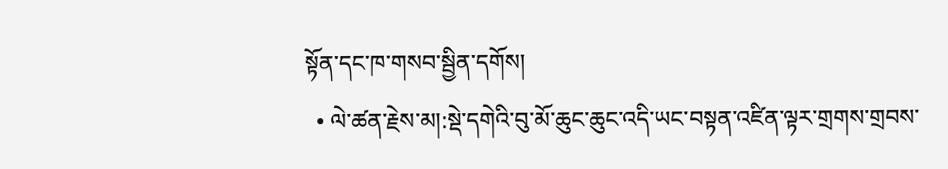སྟོན་དང་ཁ་གསབ་སྦྱིན་དགོས།
  • ལེ་ཚན་རྗེས་མ།:སྡེ་དགེའི་བུ་མོ་ཆུང་ཆུང་འདི་ཡང་བསྟན་འཛིན་ལྟར་གྲགས་གྲབས་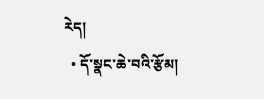རེད།
  • དོ་སྣང་ཆེ་བའི་རྩོམ།